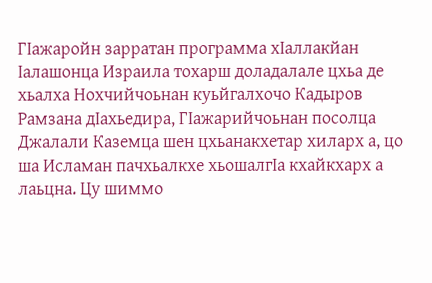ГIажаройн зарратан программа хIаллакйан Iалашонца Израила тохарш доладалале цхьа де хьалха Нохчийчоьнан куьйгалхочо Кадыров Рамзана дIахьедира, ГIажарийчоьнан посолца Джалали Каземца шен цхьанакхетар хиларх а, цо ша Исламан пачхьалкхе хьошалгIа кхайкхарх а лаьцна. Цу шиммо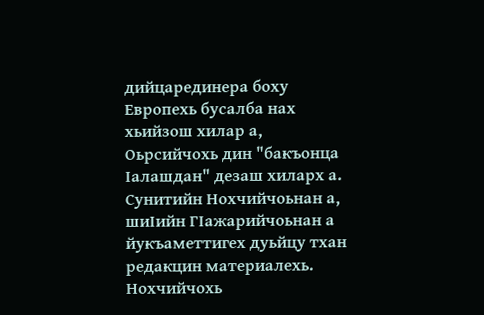дийцарединера боху Европехь бусалба нах хьийзош хилар а, Оьрсийчохь дин "бакъонца Iалашдан" дезаш хиларх а. Сунитийн Нохчийчоьнан а, шиIийн ГIажарийчоьнан а йукъаметтигех дуьйцу тхан редакцин материалехь.
Нохчийчохь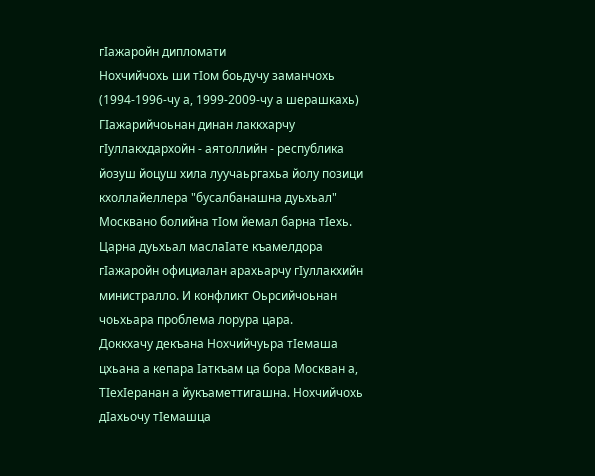гIажаройн дипломати
Нохчийчохь ши тIом боьдучу заманчохь (1994-1996-чу а, 1999-2009-чу а шерашкахь) ГIажарийчоьнан динан лаккхарчу гIуллакхдархойн - аятоллийн - республика йозуш йоцуш хила луучаьргахьа йолу позици кхоллайеллера "бусалбанашна дуьхьал" Москвано болийна тIом йемал барна тIехь. Царна дуьхьал маслаIате къамелдора гIажаройн официалан арахьарчу гIуллакхийн министралло. И конфликт Оьрсийчоьнан чоьхьара проблема лорура цара.
Доккхачу декъана Нохчийчуьра тIемаша цхьана а кепара Iаткъам ца бора Москван а, ТIехIеранан а йукъаметтигашна. Нохчийчохь дӀахьочу тӀемашца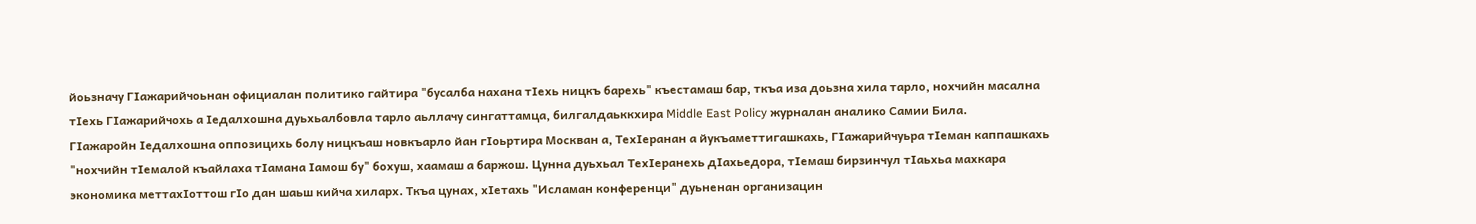йоьзначу ГӀажарийчоьнан официалан политико гайтира "бусалба нахана тӀехь ницкъ барехь" къестамаш бар, ткъа иза доьзна хила тарло, нохчийн масална тIехь ГIажарийчохь а Iедалхошна дуьхьалбовла тарло аьллачу сингаттамца, билгалдаьккхира Middle East Policy журналан аналико Самии Била.
ГIажаройн Iедалхошна оппозицихь болу ницкъаш новкъарло йан гIоьртира Москван а, ТехIеранан а йукъаметтигашкахь, ГIажарийчуьра тIеман каппашкахь "нохчийн тIемалой къайлаха тIамана Iамош бу" бохуш, хаамаш а баржош. Цунна дуьхьал ТехIеранехь дIахьедора, тIемаш бирзинчул тIаьхьа махкара экономика меттахIоттош гIо дан шаьш кийча хиларх. Ткъа цунах, хIетахь "Исламан конференци" дуьненан организацин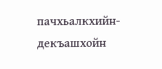пачхьалкхийн-декъашхойн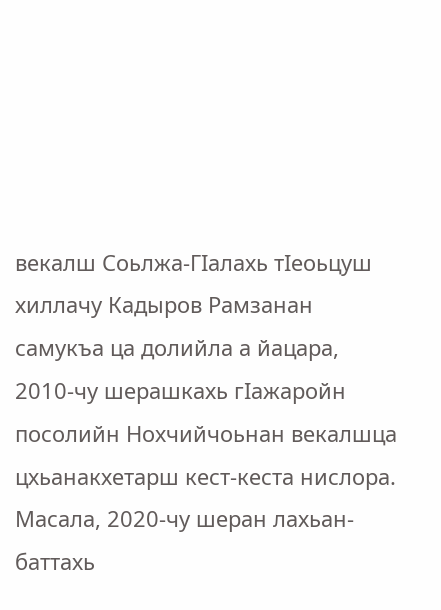векалш Соьлжа-ГIалахь тIеоьцуш хиллачу Кадыров Рамзанан самукъа ца долийла а йацара,
2010-чу шерашкахь гIажаройн посолийн Нохчийчоьнан векалшца цхьанакхетарш кест-кеста нислора. Масала, 2020-чу шеран лахьан-баттахь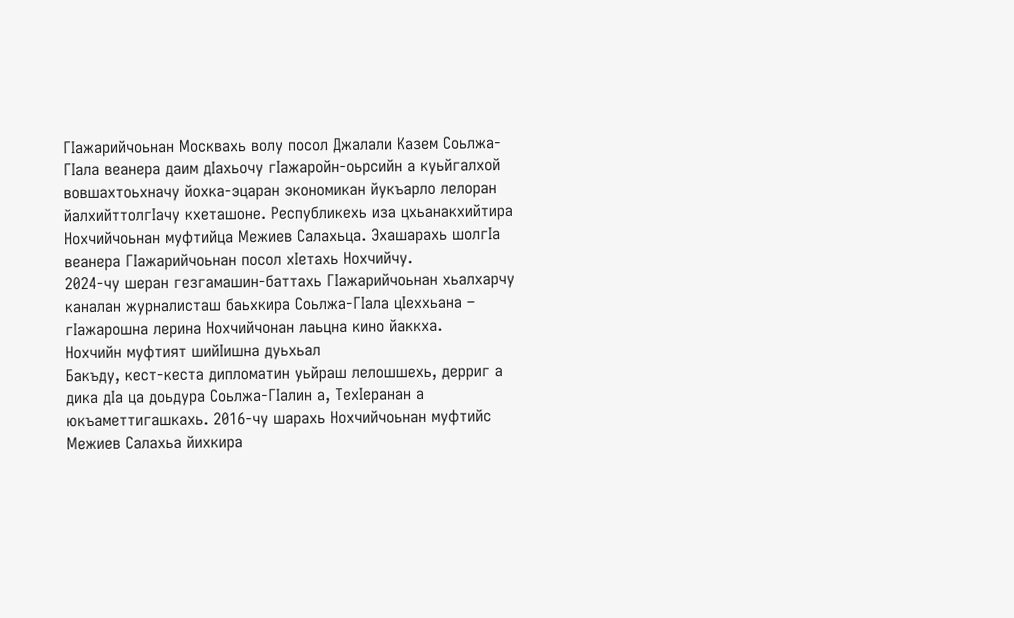ГIажарийчоьнан Москвахь волу посол Джалали Казем Соьлжа-ГIала веанера даим дIахьочу гIажаройн-оьрсийн а куьйгалхой вовшахтоьхначу йохка-эцаран экономикан йукъарло лелоран йалхийттолгIачу кхеташоне. Республикехь иза цхьанакхийтира Нохчийчоьнан муфтийца Межиев Салахьца. Эхашарахь шолгIа веанера ГIажарийчоьнан посол хIетахь Нохчийчу.
2024-чу шеран гезгамашин-баттахь ГIажарийчоьнан хьалхарчу каналан журналисташ баьхкира Соьлжа-ГIала цIеххьана – гIажарошна лерина Нохчийчонан лаьцна кино йаккха.
Нохчийн муфтият шийIишна дуьхьал
Бакъду, кест-кеста дипломатин уьйраш лелошшехь, дерриг а дика дӀа ца доьдура Соьлжа-ГӀалин а, ТехӀеранан а юкъаметтигашкахь. 2016-чу шарахь Нохчийчоьнан муфтийс Межиев Салахьа йихкира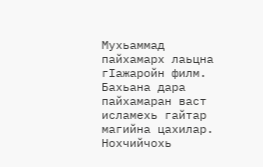Мухьаммад пайхамарх лаьцна гIажаройн филм. Бахьана дара пайхамаран васт исламехь гайтар магийна цахилар.
Нохчийчохь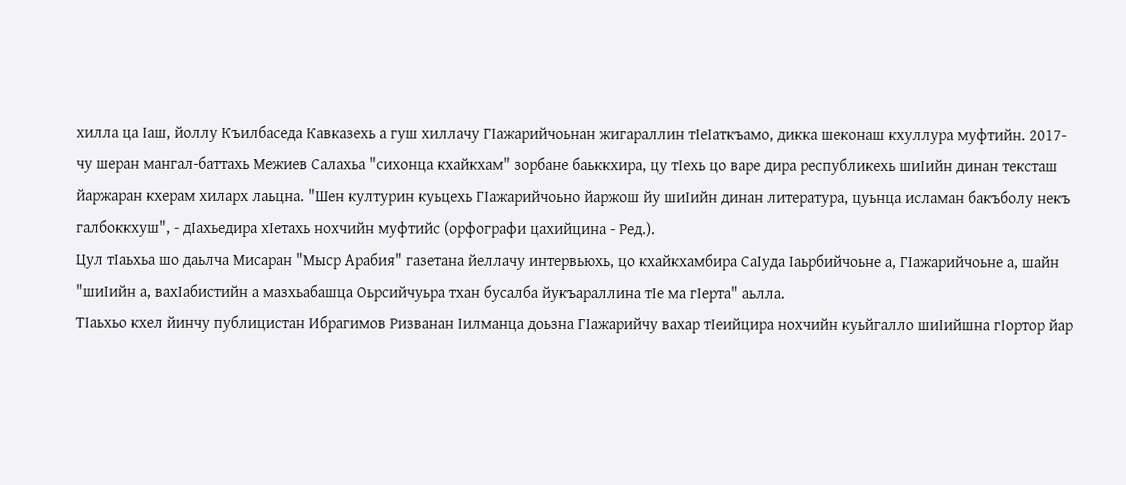хилла ца Ӏаш, йоллу Къилбаседа Кавказехь а гуш хиллачу ГӀажарийчоьнан жигараллин тӀеӀаткъамо, дикка шеконаш кхуллура муфтийн. 2017-чу шеран мангал-баттахь Межиев Салахьа "сихонца кхайкхам" зорбане баьккхира, цу тӀехь цо варе дира республикехь шиӀийн динан тексташ йаржаран кхерам хиларх лаьцна. "Шен културин куьцехь ГӀажарийчоьно йаржош йу шиӀийн динан литература, цуьнца исламан бакъболу некъ галбоккхуш", - дIахьедира хӀетахь нохчийн муфтийс (орфографи цахийцина - Ред.).
Цул тIаьхьа шо даьлча Мисаран "Мыср Арабия" газетана йеллачу интервьюхь, цо кхайкхамбира СаIуда Iаьрбийчоьне а, ГIажарийчоьне а, шайн "шиIийн а, вахIабистийн а мазхьабашца Оьрсийчуьра тхан бусалба йукъараллина тIе ма гIерта" аьлла.
ТӀаьхьо кхел йинчу публицистан Ибрагимов Ризванан Iилманца доьзна ГӀажарийчу вахар тӀеийцира нохчийн куьйгалло шиIийшна гӀортор йар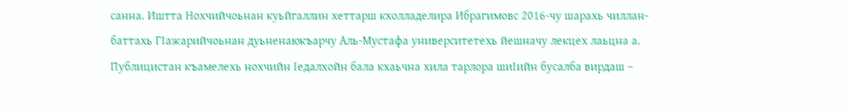санна. Иштта Нохчийчоьнан куьйгаллин хеттарш кхолладелира Ибрагимовс 2016-чу шарахь чиллан-баттахь ГӀажарийчоьнан дуьненаюкъарчу Аль-Мустафа университетехь йешначу лекцех лаьцна а.
Публицистан къамелехь нохчийн Ӏедалхойн бала кхаьчна хила тарлора шиIийн бусалба вирдаш –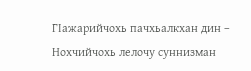ГӀажарийчохь пачхьалкхан дин – Нохчийчохь лелочу суннизман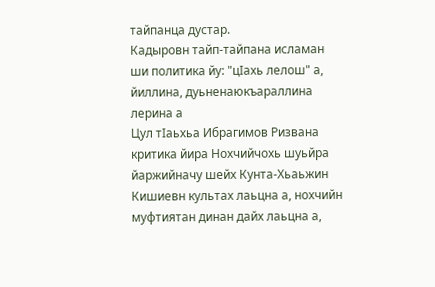тайпанца дустар.
Кадыровн тайп-тайпана исламан ши политика йу: "цӀахь лелош" а, йиллина, дуьненаюкъараллина лерина а
Цул тӀаьхьа Ибрагимов Ризвана критика йира Нохчийчохь шуьйра йаржийначу шейх Кунта-Хьаьжин Кишиевн культах лаьцна а, нохчийн муфтиятан динан дайх лаьцна а,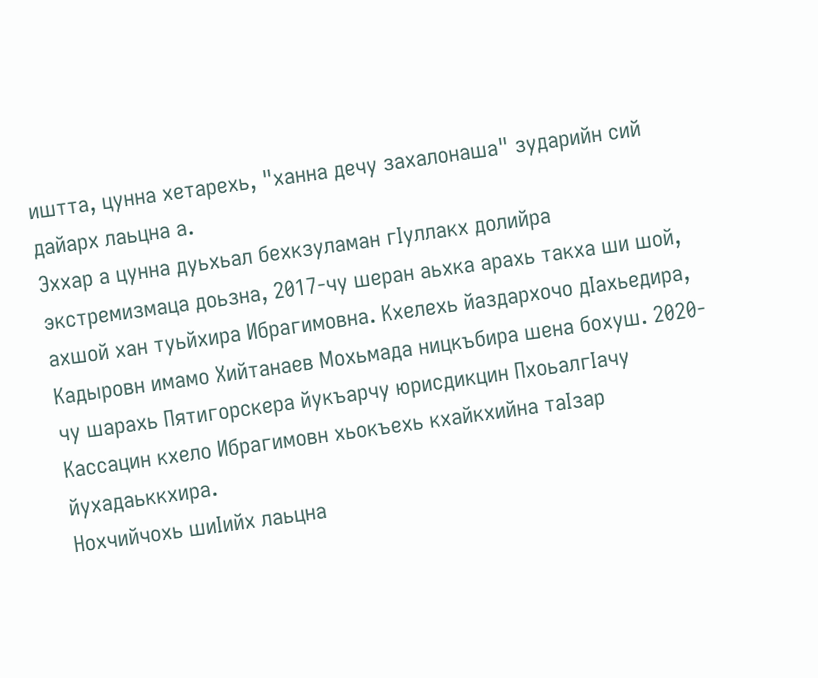иштта, цунна хетарехь, "ханна дечу захалонаша" зударийн сий дайарх лаьцна а.
Эххар а цунна дуьхьал бехкзуламан гIуллакх долийра экстремизмаца доьзна, 2017-чу шеран аьхка арахь такха ши шой, ахшой хан туьйхира Ибрагимовна. Кхелехь йаздархочо дIахьедира, Кадыровн имамо Хийтанаев Мохьмада ницкъбира шена бохуш. 2020-чу шарахь Пятигорскера йукъарчу юрисдикцин ПхоьалгIачу Кассацин кхело Ибрагимовн хьокъехь кхайкхийна таIзар йухадаьккхира.
Нохчийчохь шиIийх лаьцна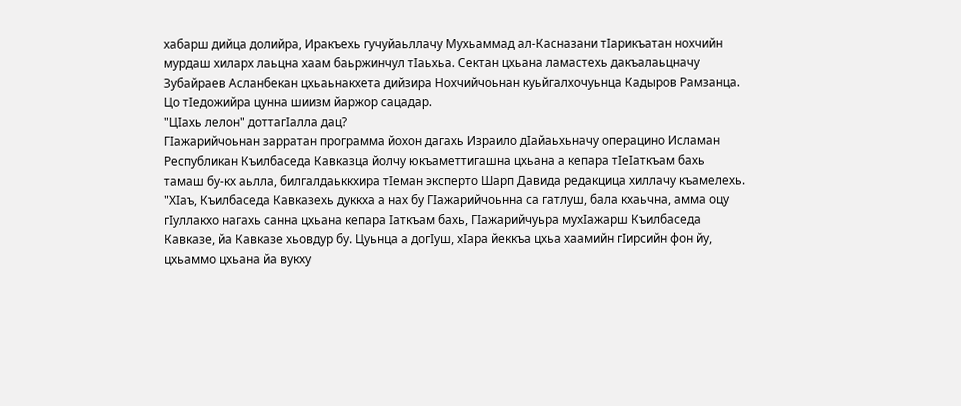хабарш дийца долийра, Иракъехь гучуйаьллачу Мухьаммад ал-Касназани тӀарикъатан нохчийн мурдаш хиларх лаьцна хаам баьржинчул тӀаьхьа. Сектан цхьана ламастехь дакъалаьцначу Зубайраев Асланбекан цхьаьнакхета дийзира Нохчийчоьнан куьйгалхочуьнца Кадыров Рамзанца. Цо тӀедожийра цунна шиизм йаржор сацадар.
"ЦIахь лелон" доттагIалла дац?
ГӀажарийчоьнан зарратан программа йохон дагахь Израило дӀайаьхьначу операцино Исламан Республикан Къилбаседа Кавказца йолчу юкъаметтигашна цхьана а кепара тӀеӀаткъам бахь тамаш бу-кх аьлла, билгалдаьккхира тӀеман эксперто Шарп Давида редакцица хиллачу къамелехь.
"ХӀаъ, Къилбаседа Кавказехь дуккха а нах бу ГӀажарийчоьнна са гатлуш, бала кхаьчна, амма оцу гӀуллакхо нагахь санна цхьана кепара Ӏаткъам бахь, ГӀажарийчуьра мухӀажарш Къилбаседа Кавказе, йа Кавказе хьовдур бу. Цуьнца а догӀуш, хӀара йеккъа цхьа хаамийн гӀирсийн фон йу, цхьаммо цхьана йа вукху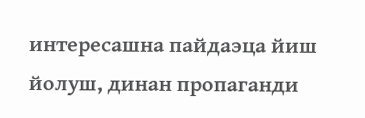интересашна пайдаэца йиш йолуш, динан пропаганди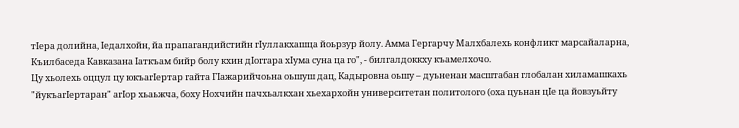тIера долийна, Iедалхойн, йа прапагандийстийн гIуллакхашца йоьрзур йолу. Амма Гергарчу Малхбалехь конфликт марсайаларна, Къилбаседа Кавказана Iаткъам бийр болу кхин дIоггара хIума суна ца го", - билгалдоккху къамелхочо.
Цу хьолехь оццул цу юкъагӀертар гайта ГӀажарийчоьна оьшуш дац, Кадыровна оьшу – дуьненан масштабан глобалан хиламашкахь "йукъагӀертаран" агӀор хьаьжча, боху Нохчийн пачхьалкхан хьехархойн университетан политолого (оха цуьнан цӀе ца йовзуьйту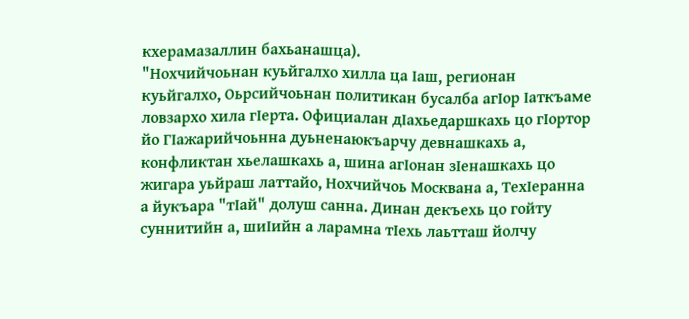кхерамазаллин бахьанашца).
"Нохчийчоьнан куьйгалхо хилла ца Ӏаш, регионан куьйгалхо, Оьрсийчоьнан политикан бусалба агӀор Ӏаткъаме ловзархо хила гӀерта. Официалан дӀахьедаршкахь цо гӀортор йо ГӀажарийчоьнна дуьненаюкъарчу девнашкахь а, конфликтан хьелашкахь а, шина агӀонан зӀенашкахь цо жигара уьйраш латтайо, Нохчийчоь Москвана а, ТехӀеранна а йукъара "тӀай" долуш санна. Динан декъехь цо гойту суннитийн а, шиӀийн а ларамна тӀехь лаьтташ йолчу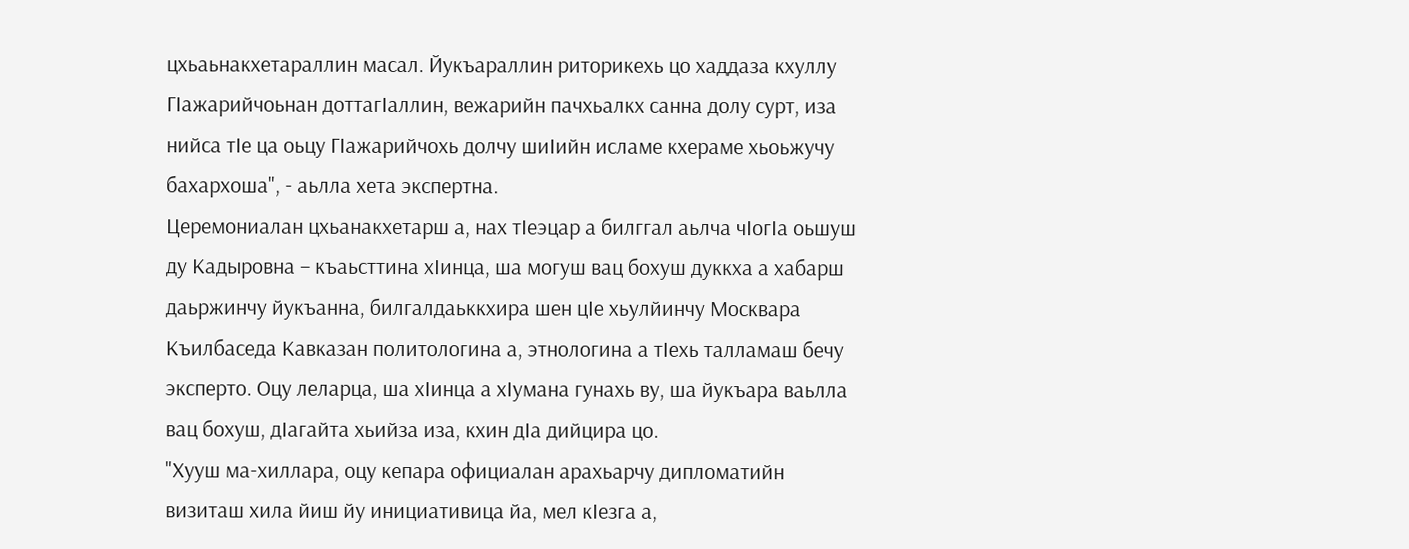цхьаьнакхетараллин масал. Йукъараллин риторикехь цо хаддаза кхуллу ГӀажарийчоьнан доттагӀаллин, вежарийн пачхьалкх санна долу сурт, иза нийса тӀе ца оьцу ГӀажарийчохь долчу шиӀийн исламе кхераме хьоьжучу бахархоша", - аьлла хета экспертна.
Церемониалан цхьанакхетарш а, нах тIеэцар а билггал аьлча чIогIа оьшуш ду Кадыровна – къаьсттина хIинца, ша могуш вац бохуш дуккха а хабарш даьржинчу йукъанна, билгалдаьккхира шен цIе хьулйинчу Москвара Къилбаседа Кавказан политологина а, этнологина а тIехь талламаш бечу эксперто. Оцу леларца, ша хIинца а хIумана гунахь ву, ша йукъара ваьлла вац бохуш, дIагайта хьийза иза, кхин дIа дийцира цо.
"Хууш ма-хиллара, оцу кепара официалан арахьарчу дипломатийн визиташ хила йиш йу инициативица йа, мел кӀезга а,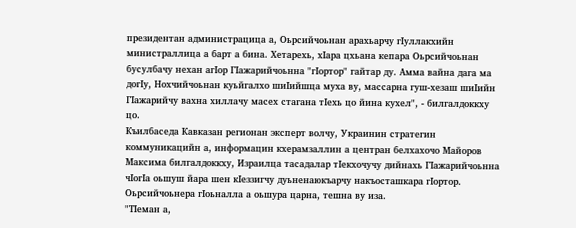президентан администрацица а, Оьрсийчоьнан арахьарчу гӀуллакхийн министраллица а барт а бина. Хетарехь, хӀара цхьана кепара Оьрсийчоьнан бусулбачу нехан агӀор ГӀажарийчоьнна "гӀортор" гайтар ду. Амма вайна дага ма догӀу, Нохчийчоьнан куьйгалхо шиIийшца муха ву, массарна гуш-хезаш шиIийн ГIажарийчу вахна хиллачу масех стагана тIехь цо йина кухел", - билгалдоккху цо.
Къилбаседа Кавказан регионан эксперт волчу, Украинин стратегин коммуникацийн а, информацин кхерамзаллин а центран белхахочо Майоров Максима билгалдоккху, Израилца тасадалар тӀекхочучу дийнахь ГӀажарийчоьнна чӀогӀа оьшуш йара шен кӀеззигчу дуьненаюкъарчу накъосташкара гӀортор. Оьрсийчоьнера гIоьналла а оьшура царна, тешна ву иза.
"ТIеман а,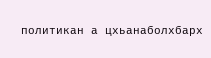политикан а цхьанаболхбарх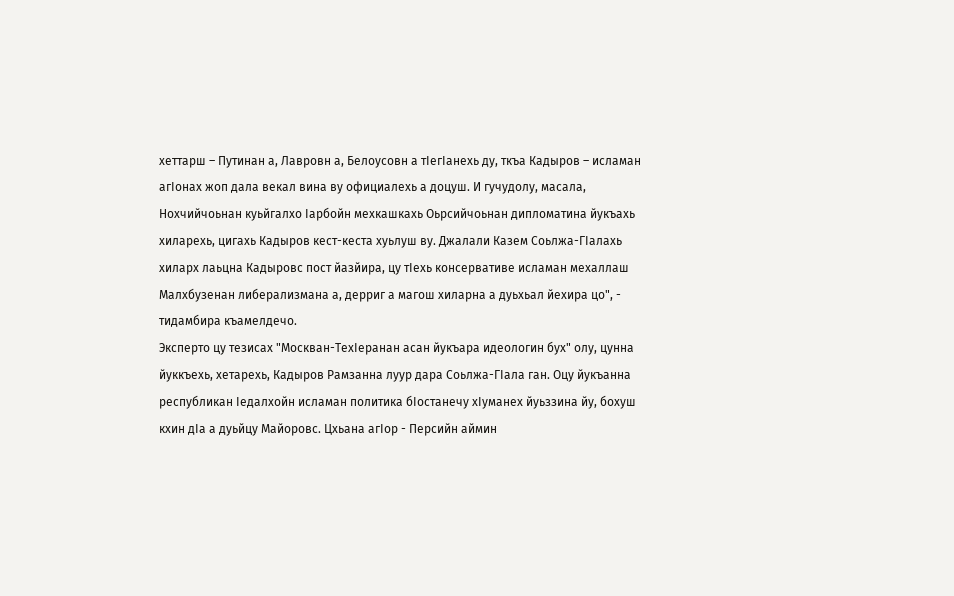хеттарш – Путинан а, Лавровн а, Белоусовн а тIегIанехь ду, ткъа Кадыров – исламан агIонах жоп дала векал вина ву официалехь а доцуш. И гучудолу, масала, Нохчийчоьнан куьйгалхо Iарбойн мехкашкахь Оьрсийчоьнан дипломатина йукъахь хиларехь, цигахь Кадыров кест-кеста хуьлуш ву. Джалали Казем Соьлжа-ГIалахь хиларх лаьцна Кадыровс пост йазйира, цу тIехь консервативе исламан мехаллаш Малхбузенан либерализмана а, дерриг а магош хиларна а дуьхьал йехира цо", - тидамбира къамелдечо.
Эксперто цу тезисах "Москван-ТехӀеранан асан йукъара идеологин бух" олу, цунна йуккъехь, хетарехь, Кадыров Рамзанна луур дара Соьлжа-ГӀала ган. Оцу йукъанна республикан Iедалхойн исламан политика бӀостанечу хӀуманех йуьззина йу, бохуш кхин дӀа а дуьйцу Майоровс. Цхьана агӀор - Персийн аймин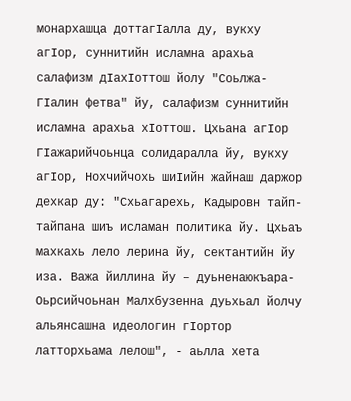монархашца доттагӀалла ду, вукху агӀор, суннитийн исламна арахьа салафизм дӀахӀоттош йолу "Соьлжа-ГIалин фетва" йу, салафизм суннитийн исламна арахьа хIоттош. Цхьана агӀор ГӀажарийчоьнца солидаралла йу, вукху агӀор, Нохчийчохь шиӀийн жайнаш даржор дехкар ду: "Схьагарехь, Кадыровн тайп-тайпана шиъ исламан политика йу. Цхьаъ махкахь лело лерина йу, сектантийн йу иза. Важа йиллина йу – дуьненаюкъара- Оьрсийчоьнан Малхбузенна дуьхьал йолчу альянсашна идеологин гӀортор латторхьама лелош", - аьлла хета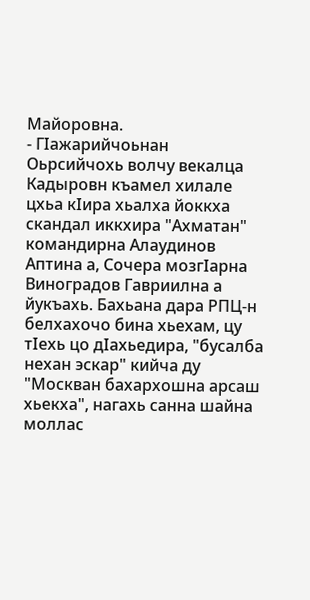Майоровна.
- ГӀажарийчоьнан Оьрсийчохь волчу векалца Кадыровн къамел хилале цхьа кӀира хьалха йоккха скандал иккхира "Ахматан" командирна Алаудинов Аптина а, Сочера мозгIарна Виноградов Гавриилна а йукъахь. Бахьана дара РПЦ-н белхахочо бина хьехам, цу тӀехь цо дӀахьедира, "бусалба нехан эскар" кийча ду "Москван бахархошна арсаш хьекха", нагахь санна шайна моллас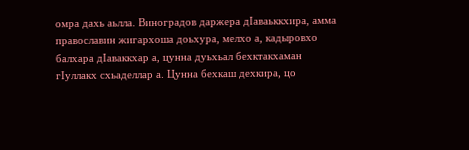омра дахь аьлла. Виноградов даржера дӀаваьккхира, амма православин жигархоша доьхура, мелхо а, кадыровхо балхара дӀаваккхар а, цунна дуьхьал бехктакхаман гӀуллакх схьаделлар а. Цунна бехкаш дехкира, цо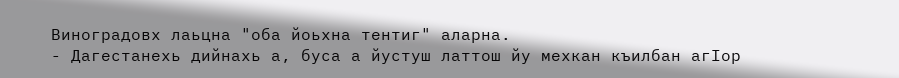Виноградовх лаьцна "оба йоьхна тентиг" аларна.
- Дагестанехь дийнахь а, буса а йустуш латтош йу мехкан къилбан агIор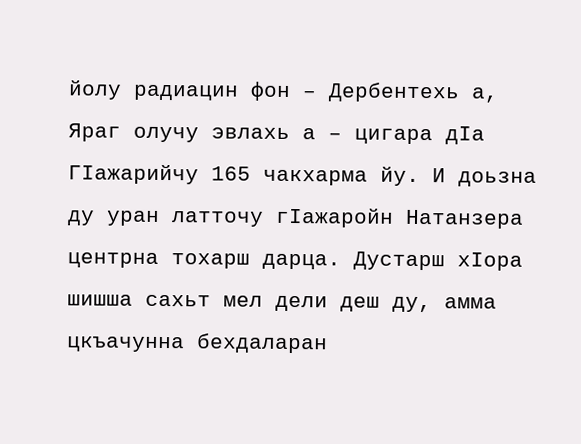йолу радиацин фон – Дербентехь а, Яраг олучу эвлахь а – цигара дIа ГIажарийчу 165 чакхарма йу. И доьзна ду уран латточу гIажаройн Натанзера центрна тохарш дарца. Дустарш хIора шишша сахьт мел дели деш ду, амма цкъачунна бехдаларан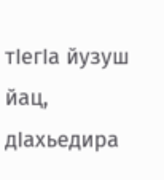тIегIа йузуш йац, дIахьедира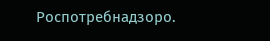Роспотребнадзоро.